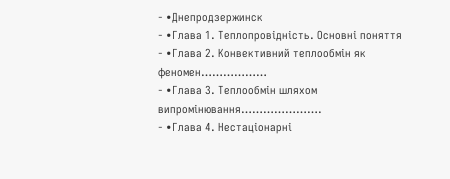- •Днепродзержинск
- •Глава 1. Теплопровідність. Основні поняття
- •Глава 2. Конвективний теплообмін як феномен………………
- •Глава 3. Теплообмін шляхом випромінювання………………….
- •Глава 4. Нестаціонарні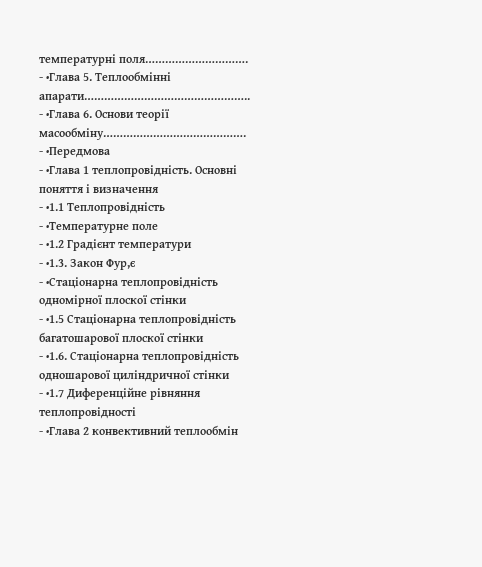температурні поля………………………….
- •Глава 5. Теплообмінні апарати…………………………………………..
- •Глава 6. Основи теорії масообміну…………………………………….
- •Передмова
- •Глава 1 теплопровідність. Основні поняття і визначення
- •1.1 Теплопровідність
- •Температурне поле
- •1.2 Градієнт температури
- •1.3. Закон Фур,є
- •Стаціонарна теплопровідність одномірної плоскої стінки
- •1.5 Стаціонарна теплопровідність багатошарової плоскої стінки
- •1.6. Стаціонарна теплопровідність одношарової циліндричної стінки
- •1.7 Диференційне рівняння теплопровідності
- •Глава 2 конвективний теплообмін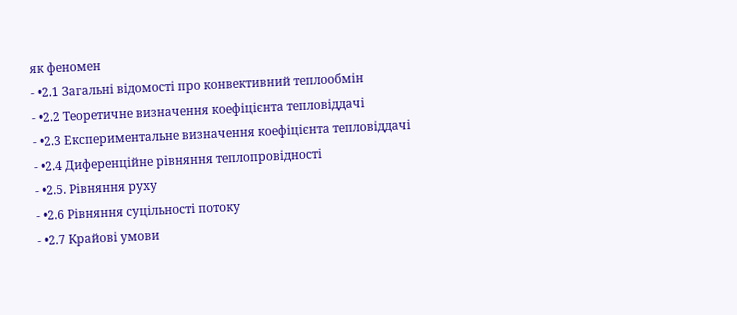як феномен
- •2.1 Загальні відомості про конвективний теплообмін
- •2.2 Теоретичне визначення коефіцієнта тепловіддачі
- •2.3 Експериментальне визначення коефіцієнта тепловіддачі
- •2.4 Диференційне рівняння теплопровідності
- •2.5. Рівняння руху
- •2.6 Рівняння суцільності потоку
- •2.7 Крайові умови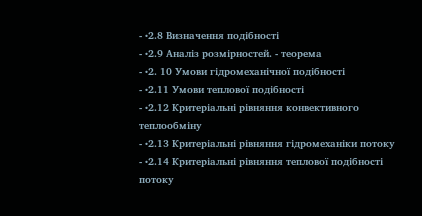- •2.8 Визначення подібності
- •2.9 Аналіз розмірностей. - теорема
- •2. 10 Умови гідромеханічної подібності
- •2.11 Умови теплової подібності
- •2.12 Критеріальні рівняння конвективного теплообміну
- •2.13 Критеріальні рівняння гідромеханіки потоку
- •2.14 Критеріальні рівняння теплової подібності потоку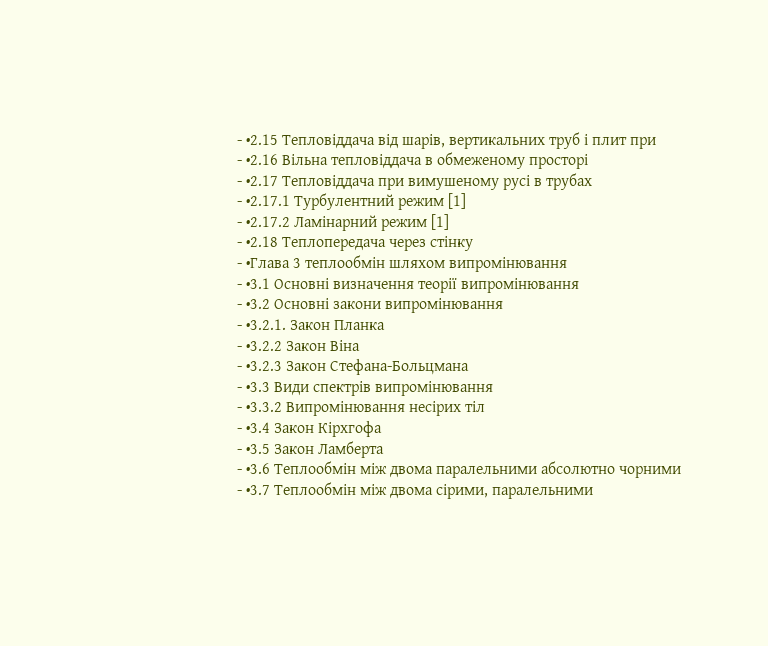- •2.15 Тепловіддача від шарів, вертикальних труб і плит при
- •2.16 Вільна тепловіддача в обмеженому просторі
- •2.17 Тепловіддача при вимушеному русі в трубах
- •2.17.1 Турбулентний режим [1]
- •2.17.2 Ламінарний режим [1]
- •2.18 Теплопередача через стінку
- •Глава 3 теплообмін шляхом випромінювання
- •3.1 Основні визначення теорії випромінювання
- •3.2 Основні закони випромінювання
- •3.2.1. Закон Планка
- •3.2.2 Закон Віна
- •3.2.3 Закон Стефана-Больцмана
- •3.3 Види спектрів випромінювання
- •3.3.2 Випромінювання несірих тіл
- •3.4 Закон Кірхгофа
- •3.5 Закон Ламберта
- •3.6 Теплообмін між двома паралельними абсолютно чорними
- •3.7 Теплообмін між двома сірими, паралельними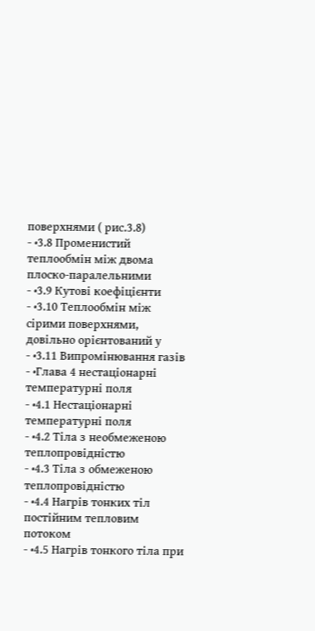поверхнями ( рис.3.8)
- •3.8 Променистий теплообмін між двома плоско-паралельними
- •3.9 Кутові коефіцієнти
- •3.10 Теплообмін між сірими поверхнями, довільно орієнтований у
- •3.11 Випромінювання газів
- •Глава 4 нестаціонарні температурні поля
- •4.1 Нестаціонарні температурні поля
- •4.2 Тіла з необмеженою теплопровідністю
- •4.3 Тіла з обмеженою теплопровідністю
- •4.4 Нагрів тонких тіл постійним тепловим потоком
- •4.5 Нагрів тонкого тіла при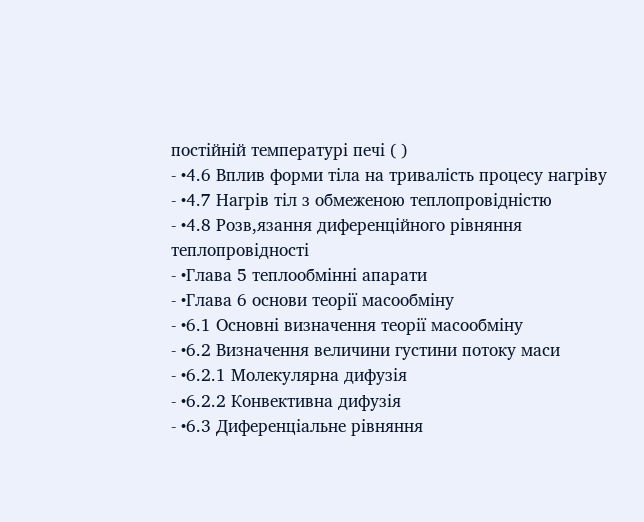постійній температурі печі ( )
- •4.6 Вплив форми тіла на тривалість процесу нагріву
- •4.7 Нагрів тіл з обмеженою теплопровідністю
- •4.8 Розв,язання диференційного рівняння теплопровідності
- •Глава 5 теплообмінні апарати
- •Глава 6 основи теорії масообміну
- •6.1 Основні визначення теорії масообміну
- •6.2 Визначення величини густини потоку маси
- •6.2.1 Молекулярна дифузія
- •6.2.2 Конвективна дифузія
- •6.3 Диференціальне рівняння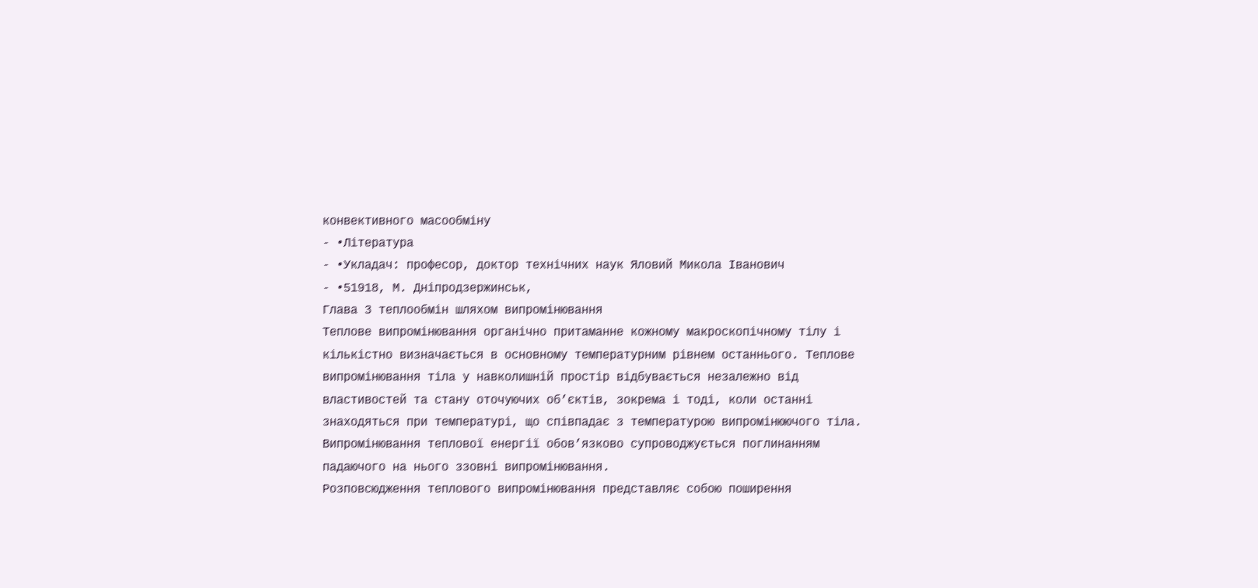конвективного масообміну
- •Література
- •Укладач: професор, доктор технічних наук Яловий Микола Іванович
- •51918, М. Дніпродзержинськ,
Глава 3 теплообмін шляхом випромінювання
Теплове випромінювання органічно притаманне кожному макроскопічному тілу і кількістно визначається в основному температурним рівнем останнього. Теплове випромінювання тіла у навколишній простір відбувається незалежно від властивостей та стану оточуючих об’єктів, зокрема і тоді, коли останні знаходяться при температурі, що співпадає з температурою випромінюючого тіла.
Випромінювання теплової енергії обов’язково супроводжується поглинанням падаючого на нього ззовні випромінювання.
Розповсюдження теплового випромінювання представляє собою поширення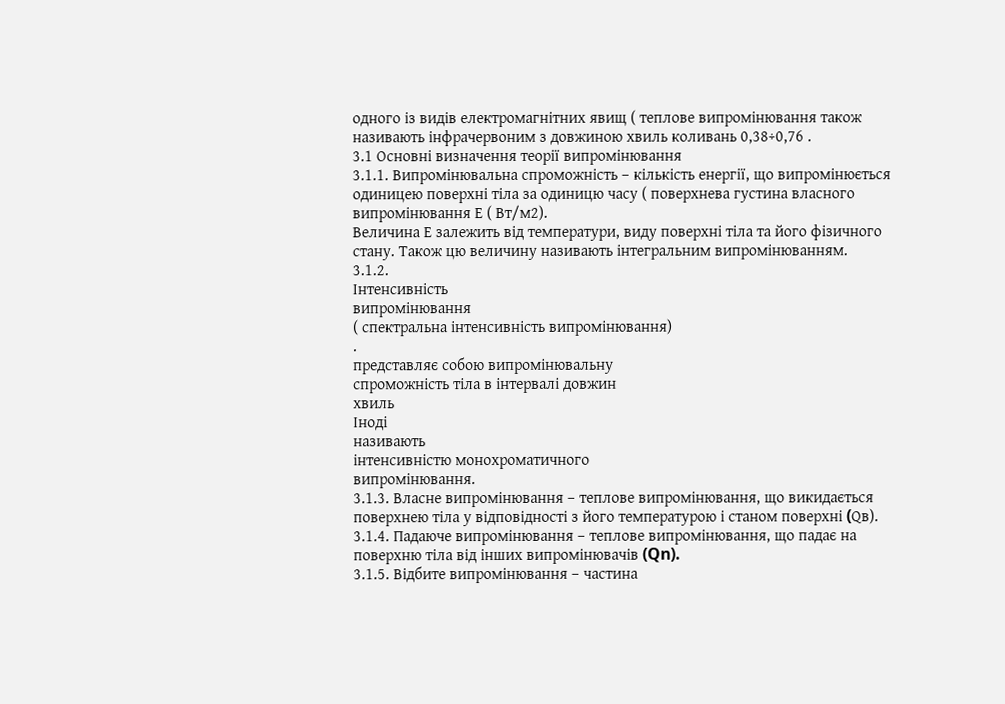одного із видів електромагнітних явищ ( теплове випромінювання також називають інфрачервоним з довжиною хвиль коливань 0,38÷0,76 .
3.1 Основні визначення теорії випромінювання
3.1.1. Випромінювальна спроможність – кількість енергії, що випромінюється одиницею поверхні тіла за одиницю часу ( поверхнева густина власного випромінювання Е ( Вт/м2).
Величина Е залежить від температури, виду поверхні тіла та його фізичного стану. Також цю величину називають інтегральним випромінюванням.
3.1.2.
Інтенсивність
випромінювання
( спектральна інтенсивність випромінювання)
.
представляє собою випромінювальну
спроможність тіла в інтервалі довжин
хвиль
Іноді
називають
інтенсивністю монохроматичного
випромінювання.
3.1.3. Власне випромінювання – теплове випромінювання, що викидається поверхнею тіла у відповідності з його температурою і станом поверхні (Qв).
3.1.4. Падаюче випромінювання – теплове випромінювання, що падає на поверхню тіла від інших випромінювачів (Qn).
3.1.5. Відбите випромінювання – частина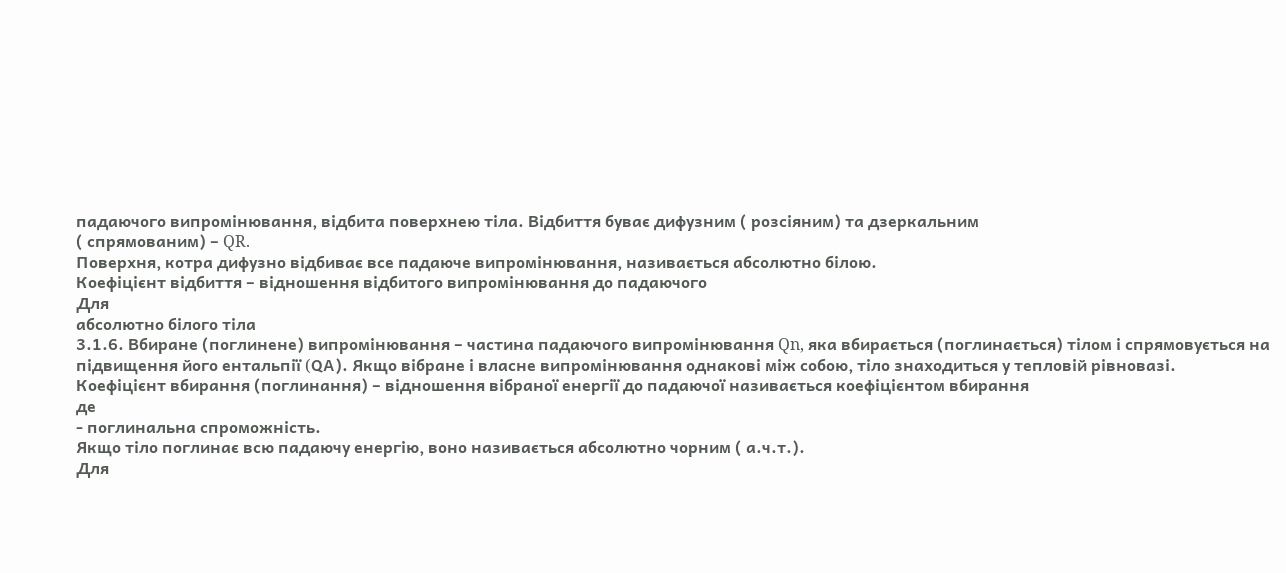падаючого випромінювання, відбита поверхнею тіла. Відбиття буває дифузним ( розсіяним) та дзеркальним
( спрямованим) – QR.
Поверхня, котра дифузно відбиває все падаюче випромінювання, називається абсолютно білою.
Коефіцієнт відбиття – відношення відбитого випромінювання до падаючого
Для
абсолютно білого тіла
3.1.6. Вбиране (поглинене) випромінювання – частина падаючого випромінювання Qn, яка вбирається (поглинається) тілом і спрямовується на підвищення його ентальпії (QА). Якщо вібране і власне випромінювання однакові між собою, тіло знаходиться у тепловій рівновазі.
Коефіцієнт вбирання (поглинання) – відношення вібраної енергії до падаючої називається коефіцієнтом вбирання
де
- поглинальна спроможність.
Якщо тіло поглинає всю падаючу енергію, воно називається абсолютно чорним ( а.ч.т.).
Для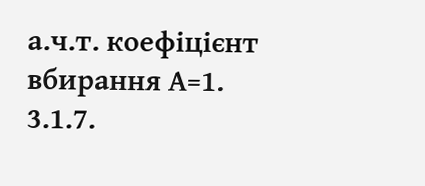а.ч.т. коефіцієнт вбирання А=1.
3.1.7.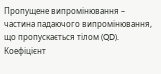Пропущене випромінювання – частина падаючого випромінювання, що пропускається тілом (QD).
Коефіцієнт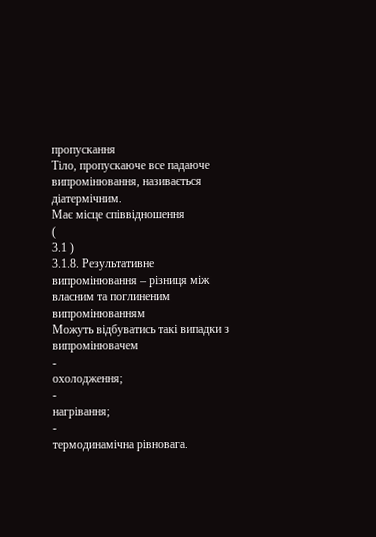пропускання
Тіло, пропускаюче все падаюче випромінювання, називається діатермічним.
Має місце співвідношення
(
3.1 )
3.1.8. Результативне випромінювання – різниця між власним та поглиненим випромінюванням
Можуть відбуватись такі випадки з випромінювачем
-
охолодження;
-
нагрівання;
-
термодинамічна рівновага.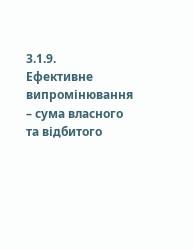3.1.9.
Ефективне
випромінювання
– сума власного та відбитого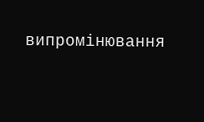випромінювання